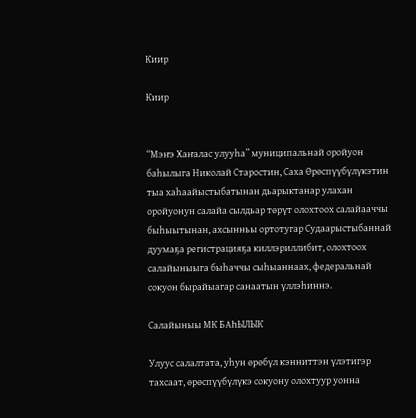Киир

Киир


“Мэҥэ Хаҥалас улууһа” муниципальнай оройуон баһылыга Николай Старостин, Саха Өрөспүүбүлүкэтин тыа хаһаайыстыбатынан дьарыктанар улахан оройуонун салайа сылдьар төрүт олохтоох салайааччы быһыытынан, ахсынньы ортотугар Судаарыстыбаннай дуумаҕа регистрацияҕа киллэриллибит, олохтоох салайыныыга быһаччы сыһыаннаах, федеральнай сокуон бырайыагар санаатын үллэһиннэ.

Салайыныы МК БАҺЫЛЫК

Улуус салалтата, уһун өрөбүл кэнниттэн үлэтигэр тахсаат, өрөспүүбүлүкэ сокуону олохтуур уонна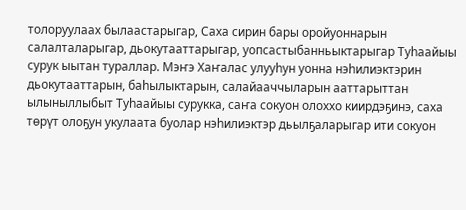толоруулаах былаастарыгар, Саха сирин бары оройуоннарын салалталарыгар, дьокутааттарыгар, уопсастыбанньыктарыгар Туһаайыы сурук ыытан тураллар. Мэҥэ Хаҥалас улууһун уонна нэһилиэктэрин дьокутааттарын, баһылыктарын, салайааччыларын ааттарыттан ылыныллыбыт Туһаайыы сурукка, саҥа сокуон олоххо киирдэҕинэ, саха төрүт олоҕун укулаата буолар нэһилиэктэр дьылҕаларыгар ити сокуон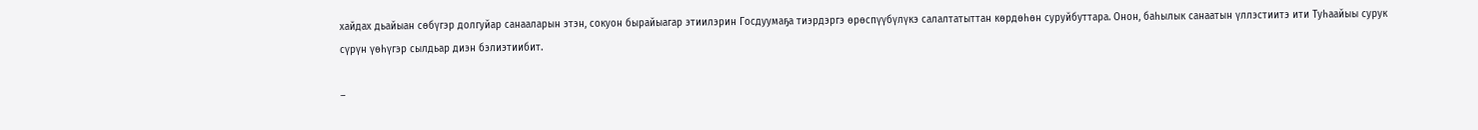хайдах дьайыан сөбүгэр долгуйар санааларын этэн, сокуон бырайыагар этиилэрин Госдуумаҕа тиэрдэргэ өрөспүүбүлүкэ салалтатыттан көрдөһөн суруйбуттара. Онон, баһылык санаатын үллэстиитэ ити Туһаайыы сурук сүрүн үөһүгэр сылдьар диэн бэлиэтиибит.

–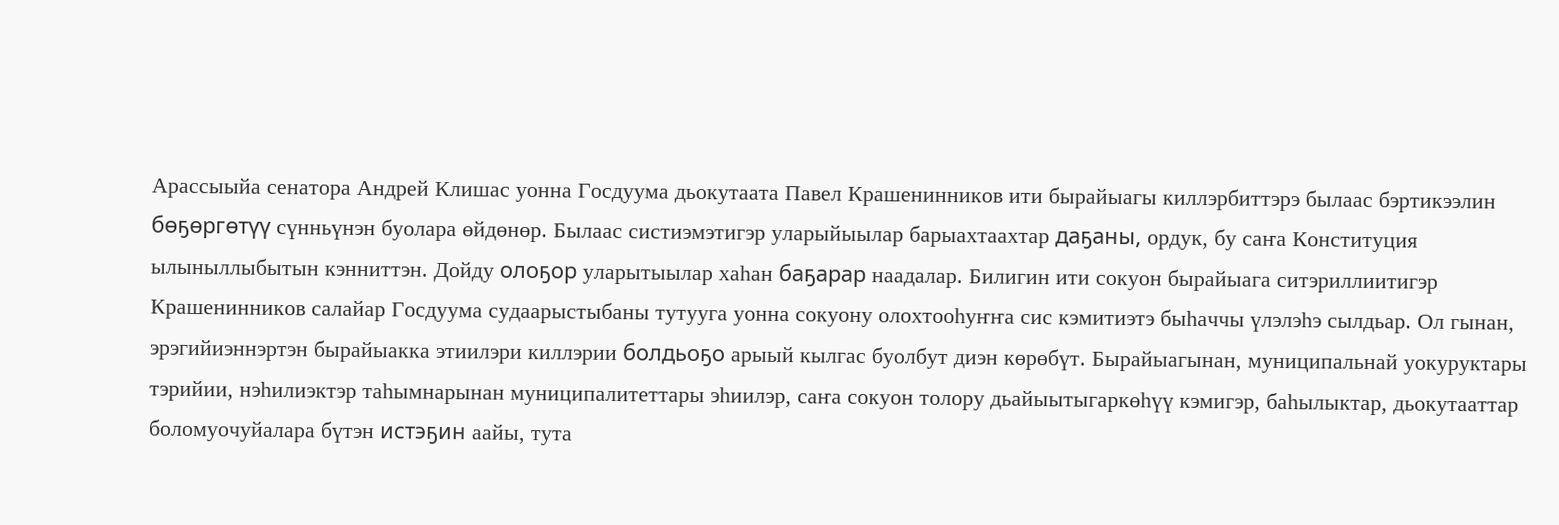Арассыыйа сенатора Андрей Клишас уонна Госдуума дьокутаата Павел Крашенинников ити бырайыагы киллэрбиттэрэ былаас бэртикээлин бөҕөргөтүү сүнньүнэн буолара өйдөнөр. Былаас систиэмэтигэр уларыйыылар барыахтаахтар даҕаны, ордук, бу саҥа Конституция ылыныллыбытын кэнниттэн. Дойду олоҕор уларытыылар хаһан баҕарар наадалар. Билигин ити сокуон бырайыага ситэриллиитигэр Крашенинников салайар Госдуума судаарыстыбаны тутууга уонна сокуону олохтооһуҥҥа сис кэмитиэтэ быһаччы үлэлэһэ сылдьар. Ол гынан, эрэгийиэннэртэн бырайыакка этиилэри киллэрии болдьоҕо арыый кылгас буолбут диэн көрөбүт. Бырайыагынан, муниципальнай уокуруктары тэрийии, нэһилиэктэр таһымнарынан муниципалитеттары эһиилэр, саҥа сокуон толору дьайыытыгаркөһүү кэмигэр, баһылыктар, дьокутааттар боломуочуйалара бүтэн истэҕин аайы, тута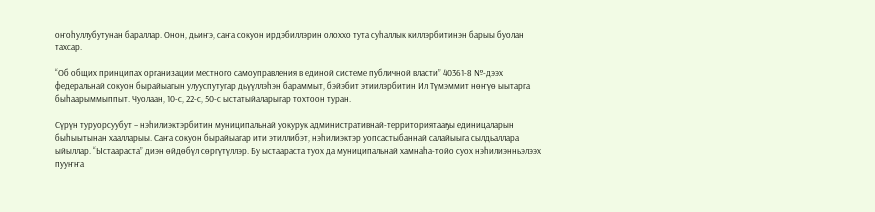оҥоһуллубутунан бараллар. Онон, дьиҥэ, саҥа сокуон ирдэбиллэрин олоххо тута суһаллык киллэрбитинэн барыы буолан тахсар.

“Об общих принципах организации местного самоуправления в единой системе публичной власти” 40361-8 №-дээх федеральнай сокуон бырайыагын улууспутугар дьүүллэһэн бараммыт, бэйэбит этиилэрбитин Ил Түмэммит нөҥүө ыытарга быһаарыммыппыт. Чуолаан, 10-с, 22-с, 50-с ыстатыйаларыгар тохтоон туран.

Сүрүн туруорсуубут – нэһилиэктэрбитин муниципальнай уокурук административнай-территориятааҕы единицаларын быһыытынан хаалларыы. Саҥа сокуон бырайыагар ити этиллибэт, нэһилиэктэр уопсастыбаннай салайыыга сылдьаллара ыйыллар. “Ыстаараста” диэн өйдөбүл сөргүтүллэр. Бу ыстаараста туох да муниципальнай хамнаһа-тойо суох нэһилиэнньэлээх пууҥҥа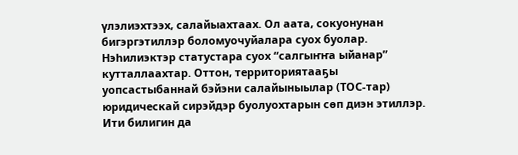үлэлиэхтээх, салайыахтаах. Ол аата, сокуонунан бигэргэтиллэр боломуочуйалара суох буолар. Нэһилиэктэр статустара суох “салгыҥҥа ыйанар” кутталлаахтар. Оттон, территориятааҕы уопсастыбаннай бэйэни салайыныылар (ТОС-тар) юридическай сирэйдэр буолуохтарын сөп диэн этиллэр. Ити билигин да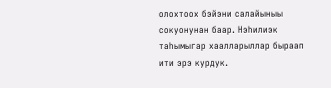олохтоох бэйэни салайыныы сокуонунан баар. Нэһилиэк таһымыгар хаалларыллар быраап ити эрэ курдук.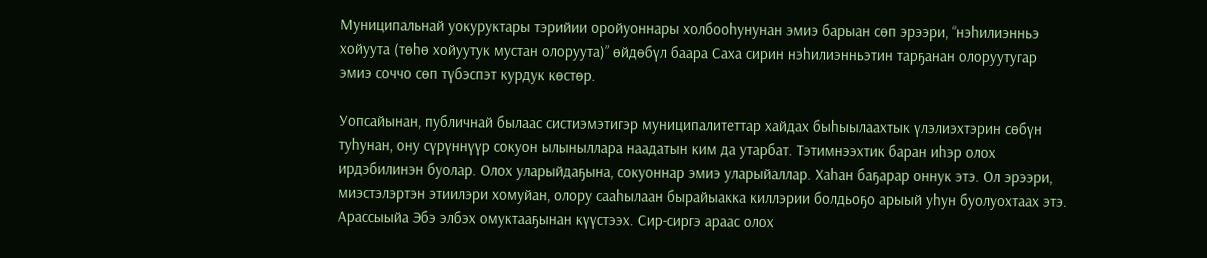Муниципальнай уокуруктары тэрийии оройуоннары холбооһунунан эмиэ барыан сөп эрээри, “нэһилиэнньэ хойуута (төһө хойуутук мустан олоруута)” өйдөбүл баара Саха сирин нэһилиэнньэтин тарҕанан олоруутугар эмиэ соччо сөп түбэспэт курдук көстөр.

Уопсайынан, публичнай былаас систиэмэтигэр муниципалитеттар хайдах быһыылаахтык үлэлиэхтэрин сөбүн туһунан, ону сүрүннүүр сокуон ылыныллара наадатын ким да утарбат. Тэтимнээхтик баран иһэр олох ирдэбилинэн буолар. Олох уларыйдаҕына, сокуоннар эмиэ уларыйаллар. Хаһан баҕарар оннук этэ. Ол эрээри, миэстэлэртэн этиилэри хомуйан, олору сааһылаан бырайыакка киллэрии болдьоҕо арыый уһун буолуохтаах этэ. Арассыыйа Эбэ элбэх омуктааҕынан күүстээх. Сир-сиргэ араас олох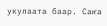укулаата баар. Саҥа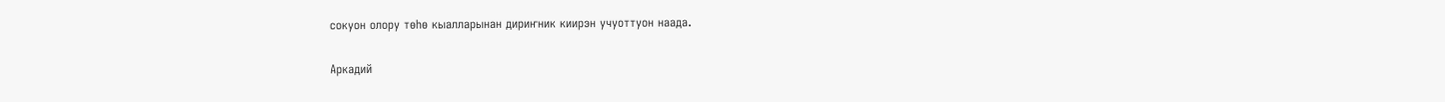сокуон олору төһө кыалларынан дириҥник киирэн учуоттуон наада.

Аркадий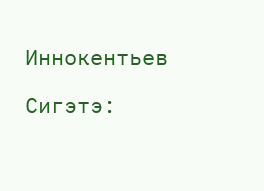Иннокентьев

Сигэтэ: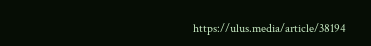https://ulus.media/article/38194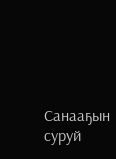Санааҕын суруй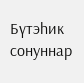Бүтэһик сонуннар